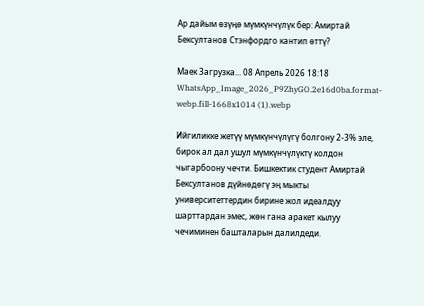Ар дайым өзүңө мүмкүнчүлүк бер: Амиртай Бексултанов Стэнфордго кантип өттү?

Маек Загрузка... 08 Апрель 2026 18:18
WhatsApp_Image_2026_P9ZhyGO.2e16d0ba.format-webp.fill-1668x1014 (1).webp

Ийгиликке жетүү мүмкүнчүлүгү болгону 2-3% эле, бирок ал дал ушул мүмкүнчүлүктү колдон чыгарбоону чечти. Бишкектик студент Амиртай Бексултанов дүйнөдөгү эң мыкты университеттердин бирине жол идеалдуу шарттардан эмес, жөн гана аракет кылуу чечиминен башталарын далилдеди.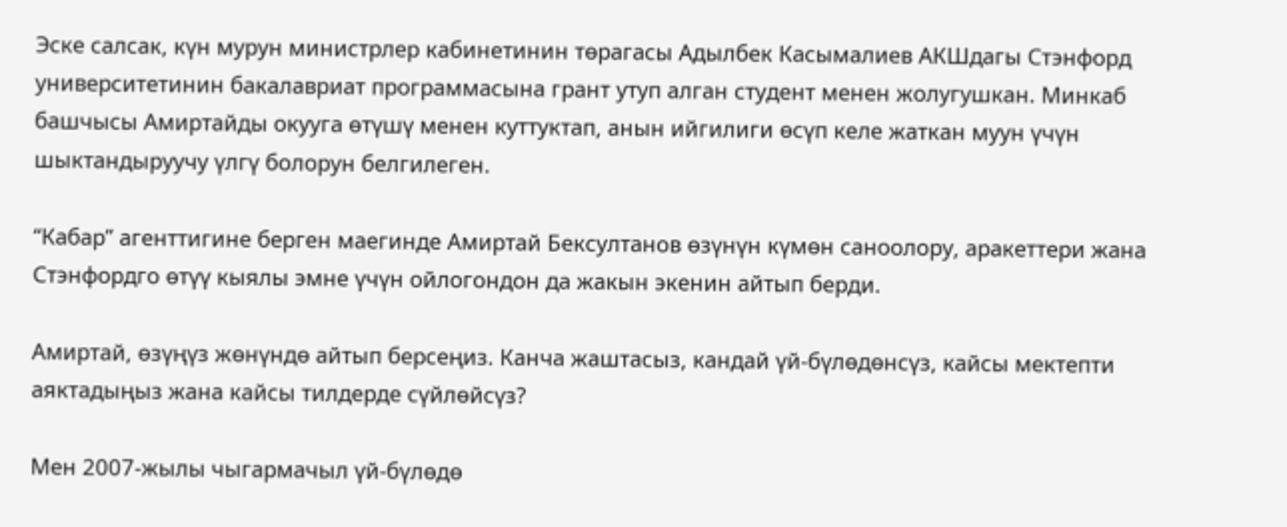Эске салсак, күн мурун министрлер кабинетинин төрагасы Адылбек Касымалиев АКШдагы Стэнфорд университетинин бакалавриат программасына грант утуп алган студент менен жолугушкан. Минкаб башчысы Амиртайды окууга өтүшү менен куттуктап, анын ийгилиги өсүп келе жаткан муун үчүн шыктандыруучу үлгү болорун белгилеген.

“Кабар” агенттигине берген маегинде Амиртай Бексултанов өзүнүн күмөн саноолору, аракеттери жана Стэнфордго өтүү кыялы эмне үчүн ойлогондон да жакын экенин айтып берди.

Амиртай, өзүңүз жөнүндө айтып берсеңиз. Канча жаштасыз, кандай үй-бүлөдөнсүз, кайсы мектепти аяктадыңыз жана кайсы тилдерде сүйлөйсүз?

Мен 2007-жылы чыгармачыл үй-бүлөдө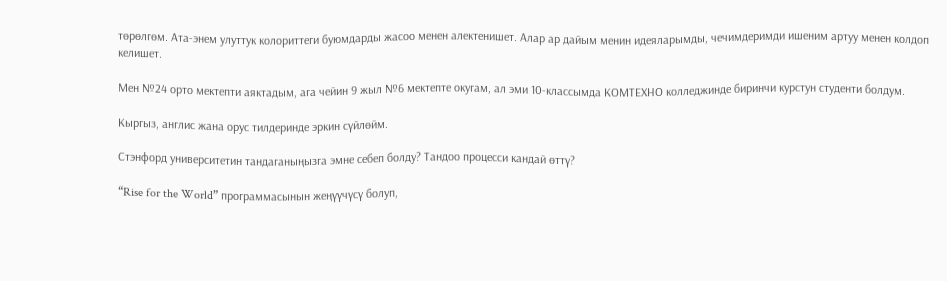төрөлгөм. Ата-энем улуттук колориттеги буюмдарды жасоо менен алектенишет. Алар ар дайым менин идеяларымды, чечимдеримди ишеним артуу менен колдоп келишет.

Мен №24 орто мектепти аяктадым, ага чейин 9 жыл №6 мектепте окугам, ал эми 10-классымда КОМТЕХНО колледжинде биринчи курстун студенти болдум.

Кыргыз, англис жана орус тилдеринде эркин сүйлөйм.

Стэнфорд университетин тандаганыңызга эмне себеп болду? Тандоо процесси кандай өттү?

“Rise for the World” программасынын жеңүүчүсү болуп,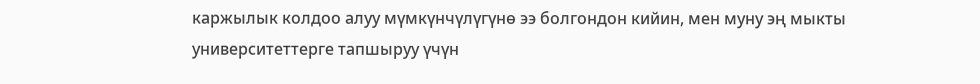каржылык колдоо алуу мүмкүнчүлүгүнө ээ болгондон кийин, мен муну эң мыкты университеттерге тапшыруу үчүн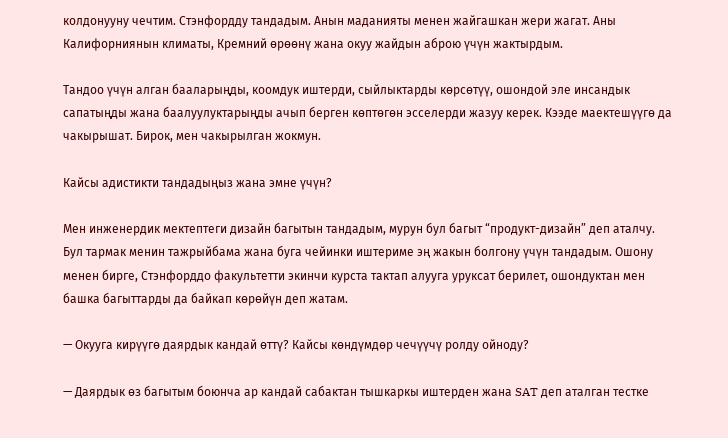колдонууну чечтим. Стэнфордду тандадым. Анын маданияты менен жайгашкан жери жагат. Аны Калифорниянын климаты, Кремний өрөөнү жана окуу жайдын аброю үчүн жактырдым.

Тандоо үчүн алган бааларыңды, коомдук иштерди, сыйлыктарды көрсөтүү, ошондой эле инсандык сапатыңды жана баалуулуктарыңды ачып берген көптөгөн эсселерди жазуу керек. Кээде маектешүүгө да чакырышат. Бирок, мен чакырылган жокмун.

Кайсы адистикти тандадыңыз жана эмне үчүн?

Мен инженердик мектептеги дизайн багытын тандадым, мурун бул багыт “продукт-дизайн” деп аталчу. Бул тармак менин тажрыйбама жана буга чейинки иштериме эң жакын болгону үчүн тандадым. Ошону менен бирге, Стэнфорддо факультетти экинчи курста тактап алууга уруксат берилет, ошондуктан мен башка багыттарды да байкап көрөйүн деп жатам.

— Окууга кирүүгө даярдык кандай өттү? Кайсы көндүмдөр чечүүчү ролду ойноду?

— Даярдык өз багытым боюнча ар кандай сабактан тышкаркы иштерден жана SAT деп аталган тестке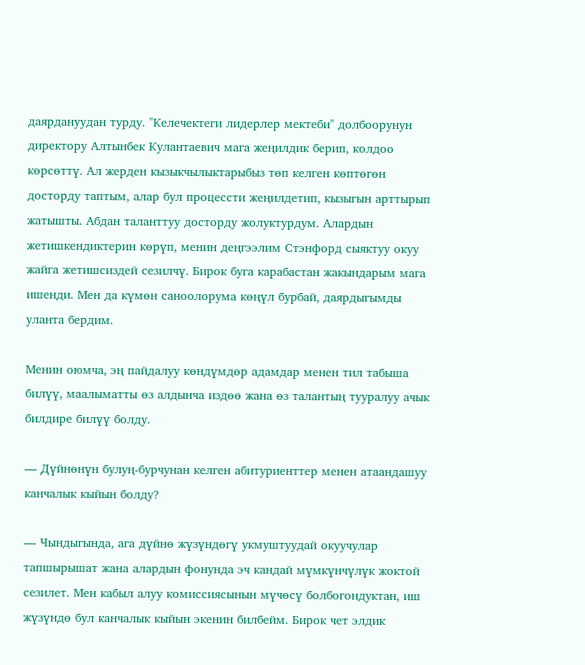даярдануудан турду. "Келечектеги лидерлер мектеби" долбоорунун директору Алтынбек Кулантаевич мага жеңилдик берип, колдоо көрсөттү. Ал жерден кызыкчылыктарыбыз төп келген көптөгөн досторду таптым, алар бул процессти жеңилдетип, кызыгын арттырып жатышты. Абдан таланттуу досторду жолуктурдум. Алардын жетишкендиктерин көрүп, менин деңгээлим Стэнфорд сыяктуу окуу жайга жетишсиздей сезилчү. Бирок буга карабастан жакындарым мага ишенди. Мен да күмөн саноолорума көңүл бурбай, даярдыгымды уланта бердим.

Менин оюмча, эң пайдалуу көндүмдөр адамдар менен тил табыша билүү, маалыматты өз алдынча издөө жана өз талантың тууралуу ачык билдире билүү болду.

— Дүйнөнүн булуң-бурчунан келген абитуриенттер менен атаандашуу канчалык кыйын болду?

— Чындыгында, ага дүйнө жүзүндөгү укмуштуудай окуучулар тапшырышат жана алардын фонунда эч кандай мүмкүнчүлүк жоктой сезилет. Мен кабыл алуу комиссиясынын мүчөсү болбогондуктан, иш жүзүндө бул канчалык кыйын экенин билбейм. Бирок чет элдик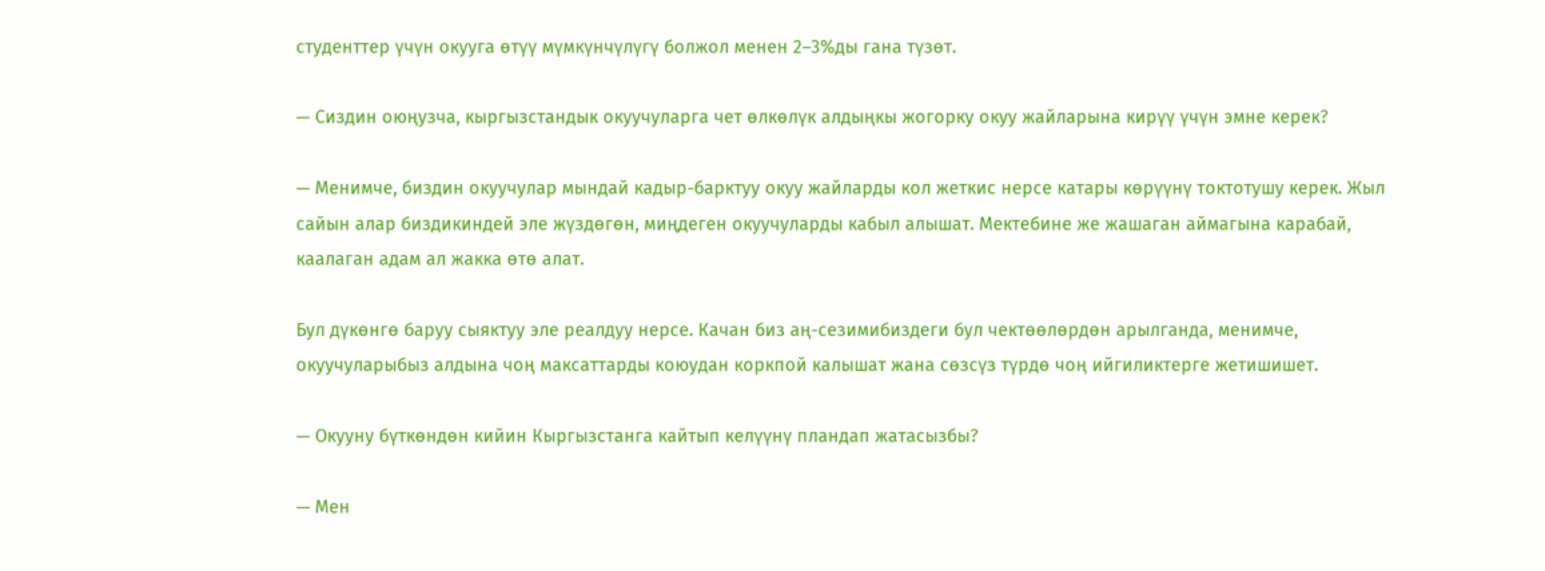студенттер үчүн окууга өтүү мүмкүнчүлүгү болжол менен 2–3%ды гана түзөт.

— Сиздин оюңузча, кыргызстандык окуучуларга чет өлкөлүк алдыңкы жогорку окуу жайларына кирүү үчүн эмне керек?

— Менимче, биздин окуучулар мындай кадыр-барктуу окуу жайларды кол жеткис нерсе катары көрүүнү токтотушу керек. Жыл сайын алар биздикиндей эле жүздөгөн, миңдеген окуучуларды кабыл алышат. Мектебине же жашаган аймагына карабай, каалаган адам ал жакка өтө алат.

Бул дүкөнгө баруу сыяктуу эле реалдуу нерсе. Качан биз аң-сезимибиздеги бул чектөөлөрдөн арылганда, менимче, окуучуларыбыз алдына чоң максаттарды коюудан коркпой калышат жана сөзсүз түрдө чоң ийгиликтерге жетишишет.

— Окууну бүткөндөн кийин Кыргызстанга кайтып келүүнү пландап жатасызбы?

— Мен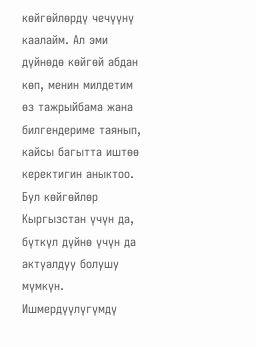көйгөйлөрдү чечүүнү каалайм. Ал эми дүйнөдө көйгөй абдан көп, менин милдетим өз тажрыйбама жана билгендериме таянып, кайсы багытта иштөө керектигин аныктоо. Бул көйгөйлөр Кыргызстан үчүн да, бүткүл дүйнө үчүн да актуалдуу болушу мүмкүн. Ишмердүүлүгүмдү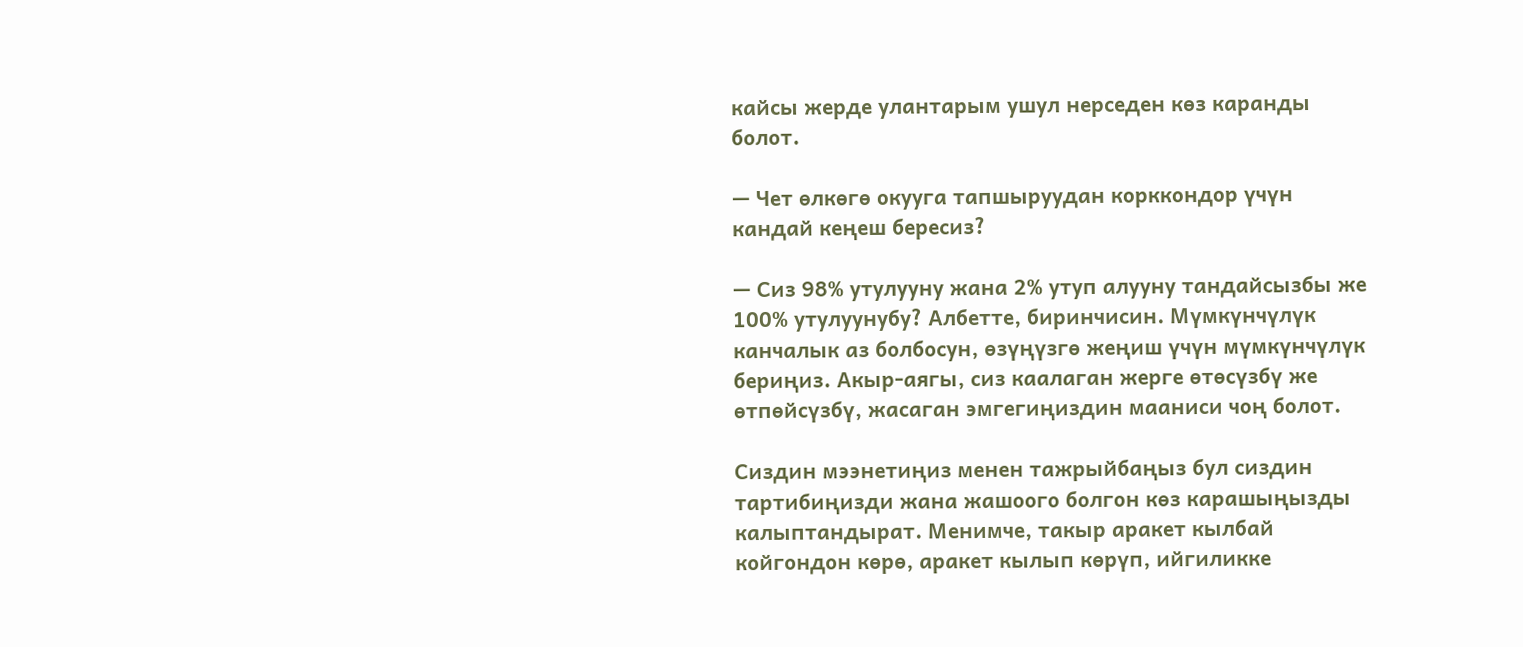кайсы жерде улантарым ушул нерседен көз каранды болот.

— Чет өлкөгө окууга тапшыруудан корккондор үчүн кандай кеңеш бересиз?

— Сиз 98% утулууну жана 2% утуп алууну тандайсызбы же 100% утулуунубу? Албетте, биринчисин. Мүмкүнчүлүк канчалык аз болбосун, өзүңүзгө жеңиш үчүн мүмкүнчүлүк бериңиз. Акыр-аягы, сиз каалаган жерге өтөсүзбү же өтпөйсүзбү, жасаган эмгегиңиздин мааниси чоң болот.

Сиздин мээнетиңиз менен тажрыйбаңыз бул сиздин тартибиңизди жана жашоого болгон көз карашыңызды калыптандырат. Менимче, такыр аракет кылбай койгондон көрө, аракет кылып көрүп, ийгиликке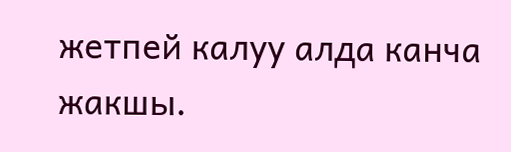жетпей калуу алда канча жакшы.